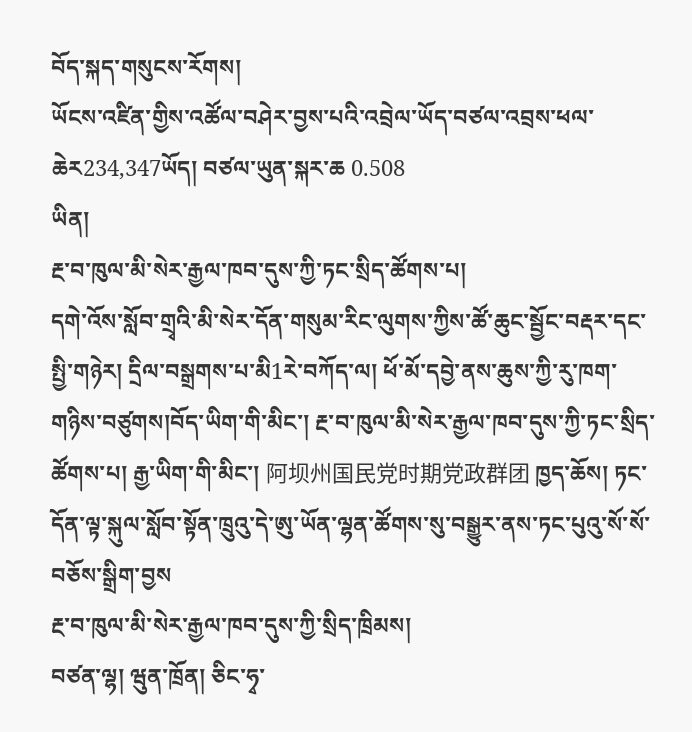བོད་སྐད་གསུངས་རོགས།
ཡོངས་འཛིན་གྱིས་འཚོལ་བཤེར་བྱས་པའི་འབྲེལ་ཡོད་བཙལ་འབྲས་ཕལ་ཆེར234,347ཡོད། བཙལ་ཡུན་སྐར་ཆ 0.508
ཡིན།
རྔ་བ་ཁུལ་མི་སེར་རྒྱལ་ཁབ་དུས་ཀྱི་ཏང་སྲིད་ཚོགས་པ།
དགེ་འོས་སློབ་གྲྭའི་མི་སེར་དོན་གསུམ་རིང་ལུགས་ཀྱིས་ཚོ་ཆུང་སྦྱོང་བརྡར་དང་སྤྱི་གཉེར། དྲིལ་བསྒྲགས་པ་མི1རེ་བཀོད་ལ། ཕོ་མོ་དབྱེ་ནས་ཆུས་ཀྱི་རུ་ཁག་གཉིས་བཙུགས།བོད་ཡིག་གི་མིང་། རྔ་བ་ཁུལ་མི་སེར་རྒྱལ་ཁབ་དུས་ཀྱི་ཏང་སྲིད་ཚོགས་པ། རྒྱ་ཡིག་གི་མིང་། 阿坝州国民党时期党政群团 ཁྱད་ཆོས། ཏང་དོན་ལྟ་སྐུལ་སློབ་སྟོན་ཁྲུའུ་དེ་ཨུ་ཡོན་ལྷན་ཚོགས་སུ་བསྒྱུར་ནས་ཏང་པུའུ་སོ་སོ་བཅོས་སྒྲིག་བྱས
རྔ་བ་ཁུལ་མི་སེར་རྒྱལ་ཁབ་དུས་ཀྱི་སྲིད་ཁྲིམས།
བཙན་ལྷ། ཝུན་ཁྲོན། ཅིང་ཧྭ་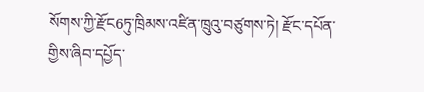སོགས་ཀྱི་རྫོང6ཏུ་ཁྲིམས་འཛིན་ཁྲུའུ་བཙུགས་ཏེ། རྫོང་དཔོན་གྱིས་ཞིབ་དཔྱོད་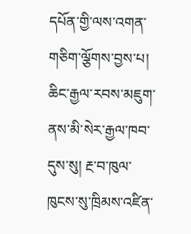དཔོན་གྱི་ལས་འགན་གཅིག་ལྕོགས་བྱས་པ། ཆིང་རྒྱལ་རབས་མཇུག་ནས་མི་སེར་རྒྱལ་ཁབ་དུས་སུ། རྔ་བ་ཁུལ་ཁུངས་སུ་ཁྲིམས་འཛིན་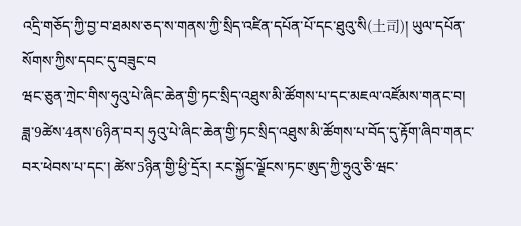འདྲི་གཅོད་ཀྱི་བྱ་བ་ཐམས་ཅད་ས་གནས་ཀྱི་སྲིད་འཛིན་དཔོན་པོ་དང་ཐུའུ་སི(土司)། ཡུལ་དཔོན་སོགས་ཀྱིས་དབང་དུ་བཟུང་བ
ཝང་ཅུན་ཀྲེང་གིས་ཧུའུ་པེ་ཞིང་ཆེན་གྱི་ཏང་སྲིད་འཐུས་མི་ཚོགས་པ་དང་མཇལ་འཛོམས་གནང་བ།
ཟླ་9ཚེས་4ནས་6ཉིན་བར། ཧུའུ་པེ་ཞིང་ཆེན་གྱི་ཏང་སྲིད་འཐུས་མི་ཚོགས་པ་བོད་དུ་རྟོག་ཞིབ་གནང་བར་ཕེབས་པ་དང་། ཚེས་5ཉིན་གྱི་ཕྱི་དྲོར། རང་སྐྱོང་ལྗོངས་ཏང་ཨུད་ཀྱི་ཧྲུའུ་ཅི་ཝང་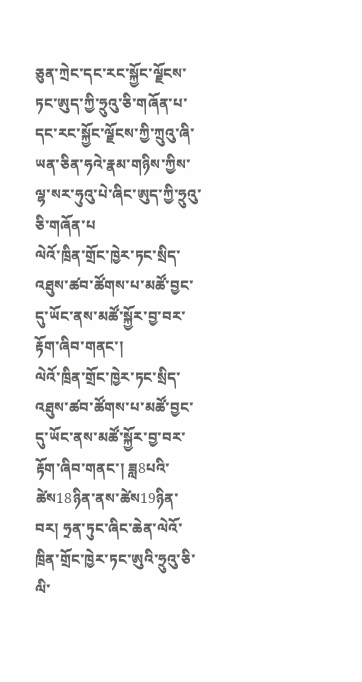ཅུན་ཀྲེང་དང་རང་སྐྱོང་ལྗོངས་ཏང་ཨུད་ཀྱི་ཧྲུའུ་ཅི་གཞོན་པ་དང་རང་སྐྱོང་ལྗོངས་ཀྱི་ཀྲུའུ་ཞི་ཡན་ཅིན་ཧའེ་རྣམ་གཉིས་ཀྱིས་ལྷ་སར་ཧུའུ་པེ་ཞིང་ཨུད་ཀྱི་ཧྲུའུ་ཅི་གཞོན་པ
ལེའོ་ཁྲིན་གྲོང་ཁྱེར་ཏང་སྲིད་འཐུས་ཚབ་ཚོགས་པ་མཚོ་བྱང་དུ་ཡོང་ནས་མཚོ་སྐྱོར་བྱ་བར་རྟོག་ཞིབ་གནང་།
ལེའོ་ཁྲིན་གྲོང་ཁྱེར་ཏང་སྲིད་འཐུས་ཚབ་ཚོགས་པ་མཚོ་བྱང་དུ་ཡོང་ནས་མཚོ་སྐྱོར་བྱ་བར་རྟོག་ཞིབ་གནང་། ཟླ8པའི་ཚེས18ཉིན་ནས་ཚེས19ཉིན་བར། ཧྲན་ཏུང་ཞིང་ཆེན་ལེའོ་ཁྲིན་གྲོང་ཁྱེར་ཏང་ཨུའི་ཧྲུའུ་ཅི་ལི་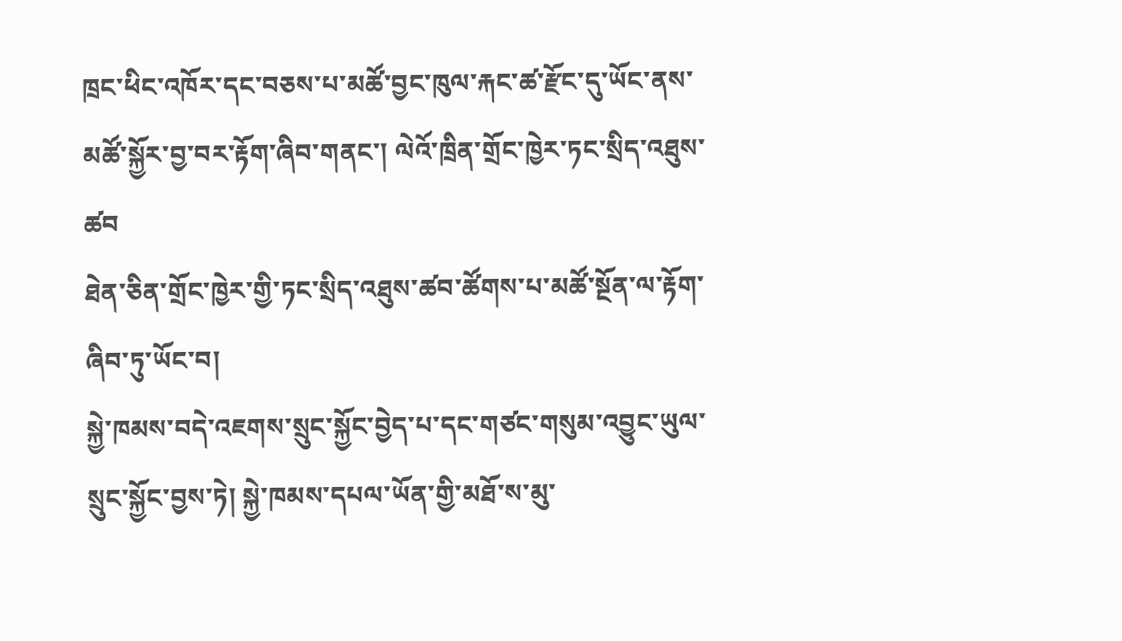ཁྲང་ཕིང་འཁོར་དང་བཅས་པ་མཚོ་བྱང་ཁུལ་རྐང་ཚ་རྫོང་དུ་ཡོང་ནས་མཚོ་སྐྱོར་བྱ་བར་རྟོག་ཞིབ་གནང་། ལེའོ་ཁྲིན་གྲོང་ཁྱེར་ཏང་སྲིད་འཐུས་ཚབ
ཐེན་ཅིན་གྲོང་ཁྱེར་གྱི་ཏང་སྲིད་འཐུས་ཚབ་ཚོགས་པ་མཚོ་སྔོན་ལ་རྟོག་ཞིབ་ཏུ་ཡོང་བ།
སྐྱེ་ཁམས་བདེ་འཇགས་སྲུང་སྐྱོང་བྱེད་པ་དང་གཙང་གསུམ་འབྱུང་ཡུལ་སྲུང་སྐྱོང་བྱས་ཏེ། སྐྱེ་ཁམས་དཔལ་ཡོན་གྱི་མཐོ་ས་མུ་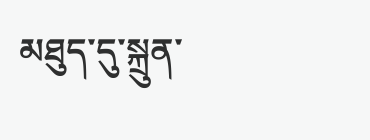མཐུད་དུ་སྐྲུན་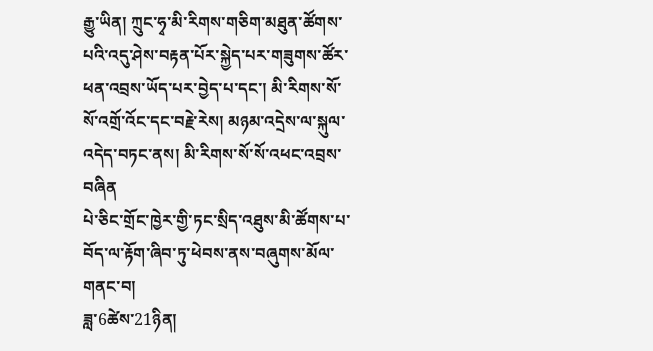རྒྱུ་ཡིན། ཀྲུང་ཧྭ་མི་རིགས་གཅིག་མཐུན་ཚོགས་པའི་འདུ་ཤེས་བརྟན་པོར་སྐྱེད་པར་གཟུགས་ཚོར་ཕན་འབྲས་ཡོད་པར་བྱེད་པ་དང་། མི་རིགས་སོ་སོ་འགྲོ་འོང་དང་བརྗེ་རེས། མཉམ་འདྲེས་ལ་སྐུལ་འདེད་བཏང་ནས། མི་རིགས་སོ་སོ་འཕང་འབྲས་བཞིན
པེ་ཅིང་གྲོང་ཁྱེར་གྱི་ཏང་སྲིད་འཐུས་མི་ཚོགས་པ་བོད་ལ་རྟོག་ཞིབ་ཏུ་ཕེབས་ནས་བཞུགས་མོལ་གནང་བ།
ཟླ་6ཚེས་21ཉིན།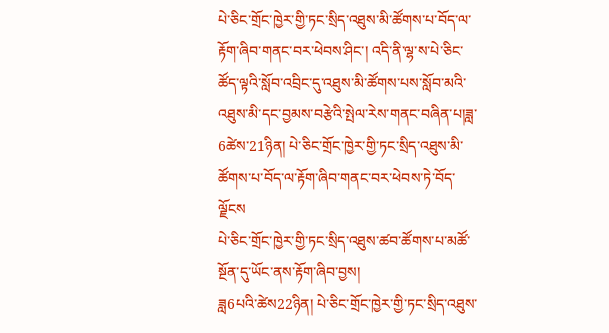པེ་ཅིང་གྲོང་ཁྱེར་གྱི་ཏང་སྲིད་འཐུས་མི་ཚོགས་པ་བོད་ལ་རྟོག་ཞིབ་གནང་བར་ཕེབས་ཤིང་། འདི་ནི་ལྷ་ས་པེ་ཅིང་ཚོད་ལྟའི་སློབ་འབྲིང་དུ་འཐུས་མི་ཚོགས་པས་སློབ་མའི་འཐུས་མི་དང་བྱམས་བརྩེའི་སྤེལ་རེས་གནང་བཞིན་པ།ཟླ་6ཚེས་21ཉིན། པེ་ཅིང་གྲོང་ཁྱེར་གྱི་ཏང་སྲིད་འཐུས་མི་ཚོགས་པ་བོད་ལ་རྟོག་ཞིབ་གནང་བར་ཕེབས་ཏེ་བོད་ལྗོངས
པེ་ཅིང་གྲོང་ཁྱེར་གྱི་ཏང་སྲིད་འཐུས་ཚབ་ཚོགས་པ་མཚོ་སྔོན་དུ་ཡོང་ནས་རྟོག་ཞིབ་བྱས།
ཟླ6པའི་ཚེས22ཉིན། པེ་ཅིང་གྲོང་ཁྱེར་གྱི་ཏང་སྲིད་འཐུས་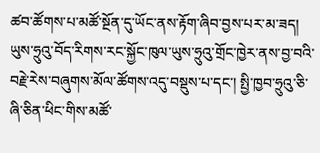ཚབ་ཚོགས་པ་མཚོ་སྔོན་དུ་ཡོང་ནས་རྟོག་ཞིབ་བྱས་པར་མ་ཟད། ཡུས་ཧྲུའུ་བོད་རིགས་རང་སྐྱོང་ཁུལ་ཡུས་ཧྲུའུ་གྲོང་ཁྱེར་ནས་བྱ་བའི་བརྗེ་རེས་བཞུགས་མོལ་ཚོགས་འདུ་བསྡུས་པ་དང་། སྤྱི་ཁྱབ་ཧྲུའུ་ཅི་ཞི་ཅིན་ཕིང་གིས་མཚོ་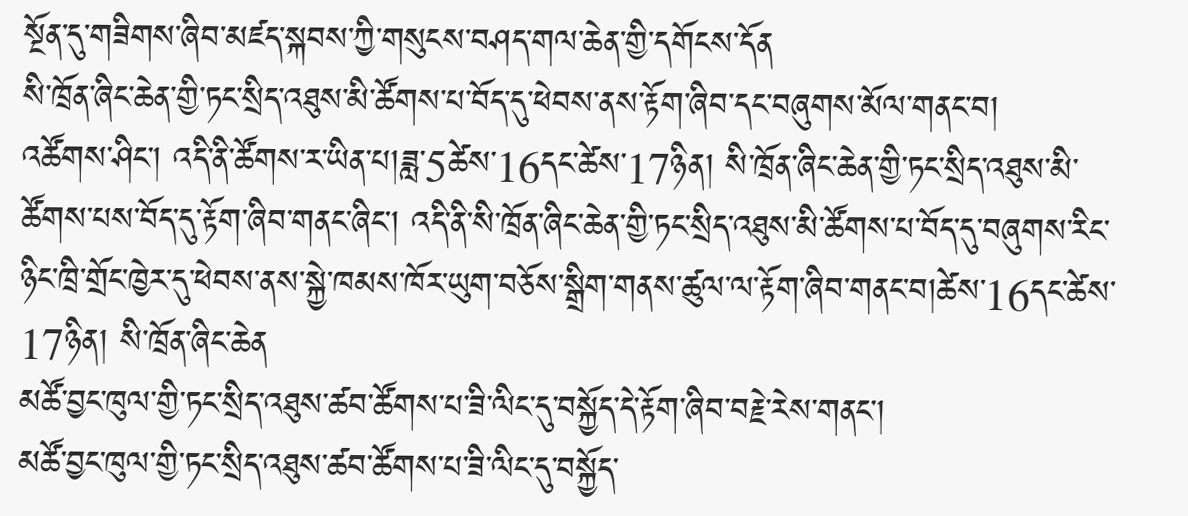སྔོན་དུ་གཟིགས་ཞིབ་མཛད་སྐབས་ཀྱི་གསུངས་བཤད་གལ་ཆེན་གྱི་དགོངས་དོན
སི་ཁྲོན་ཞིང་ཆེན་གྱི་ཏང་སྲིད་འཐུས་མི་ཚོགས་པ་བོད་དུ་ཕེབས་ནས་རྟོག་ཞིབ་དང་བཞུགས་མོལ་གནང་བ།
འཚོགས་ཤིང་། འདི་ནི་ཚོགས་ར་ཡིན་པ།ཟླ་5ཚེས་16དང་ཚེས་17ཉིན། སི་ཁྲོན་ཞིང་ཆེན་གྱི་ཏང་སྲིད་འཐུས་མི་ཚོགས་པས་བོད་དུ་རྟོག་ཞིབ་གནང་ཞིང་། འདི་ནི་སི་ཁྲོན་ཞིང་ཆེན་གྱི་ཏང་སྲིད་འཐུས་མི་ཚོགས་པ་བོད་དུ་བཞུགས་རིང་ཉིང་ཁྲི་གྲོང་ཁྱེར་དུ་ཕེབས་ནས་སྐྱེ་ཁམས་ཁོར་ཡུག་བཅོས་སྒྲིག་གནས་ཚུལ་ལ་རྟོག་ཞིབ་གནང་བ།ཚེས་16དང་ཚེས་17ཉིན། སི་ཁྲོན་ཞིང་ཆེན
མཚོ་བྱང་ཁུལ་གྱི་ཏང་སྲིད་འཐུས་ཚབ་ཚོགས་པ་ཟི་ལིང་དུ་བསྐྱོད་དེ་རྟོག་ཞིབ་བརྗེ་རེས་གནང་།
མཚོ་བྱང་ཁུལ་གྱི་ཏང་སྲིད་འཐུས་ཚབ་ཚོགས་པ་ཟི་ལིང་དུ་བསྐྱོད་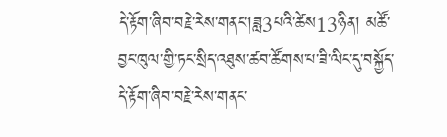དེ་རྟོག་ཞིབ་བརྗེ་རེས་གནང་།ཟླ3པའི་ཚེས13ཉིན། མཚོ་བྱང་ཁུལ་གྱི་ཏང་སྲིད་འཐུས་ཚབ་ཚོགས་པ་ཟི་ལིང་དུ་བསྐྱོད་དེ་རྟོག་ཞིབ་བརྗེ་རེས་གནང་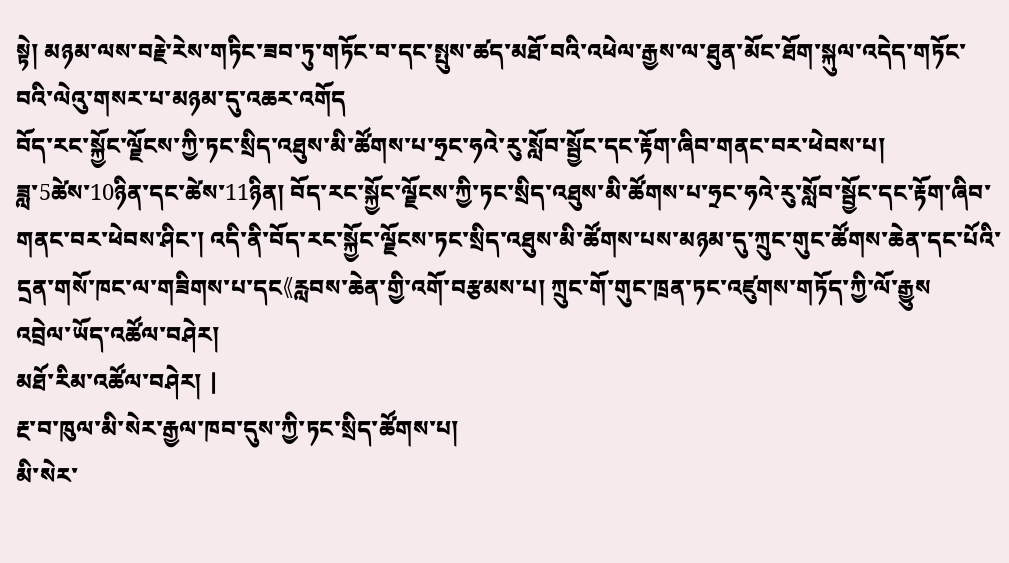སྟེ། མཉམ་ལས་བརྗེ་རེས་གཏིང་ཟབ་ཏུ་གཏོང་བ་དང་སྤུས་ཚད་མཐོ་བའི་འཕེལ་རྒྱས་ལ་ཐུན་མོང་ཐོག་སྐུལ་འདེད་གཏོང་བའི་ལེའུ་གསར་པ་མཉམ་དུ་འཆར་འགོད
བོད་རང་སྐྱོང་ལྗོངས་ཀྱི་ཏང་སྲིད་འཐུས་མི་ཚོགས་པ་ཧྲང་ཧའེ་རུ་སློབ་སྦྱོང་དང་རྟོག་ཞིབ་གནང་བར་ཕེབས་པ།
ཟླ་5ཚེས་10ཉིན་དང་ཚེས་11ཉིན། བོད་རང་སྐྱོང་ལྗོངས་ཀྱི་ཏང་སྲིད་འཐུས་མི་ཚོགས་པ་ཧྲང་ཧའེ་རུ་སློབ་སྦྱོང་དང་རྟོག་ཞིབ་གནང་བར་ཕེབས་ཤིང་། འདི་ནི་བོད་རང་སྐྱོང་ལྗོངས་ཏང་སྲིད་འཐུས་མི་ཚོགས་པས་མཉམ་དུ་ཀྲུང་གུང་ཚོགས་ཆེན་དང་པོའི་དྲན་གསོ་ཁང་ལ་གཟིགས་པ་དང《རླབས་ཆེན་གྱི་འགོ་བརྩམས་པ། ཀྲུང་གོ་གུང་ཁྲན་ཏང་འཛུགས་གཏོད་ཀྱི་ལོ་རྒྱུས
འབྲེལ་ཡོད་འཚོལ་བཤེར།
མཐོ་རིམ་འཚོལ་བཤེར། |
རྔ་བ་ཁུལ་མི་སེར་རྒྱལ་ཁབ་དུས་ཀྱི་ཏང་སྲིད་ཚོགས་པ།
མི་སེར་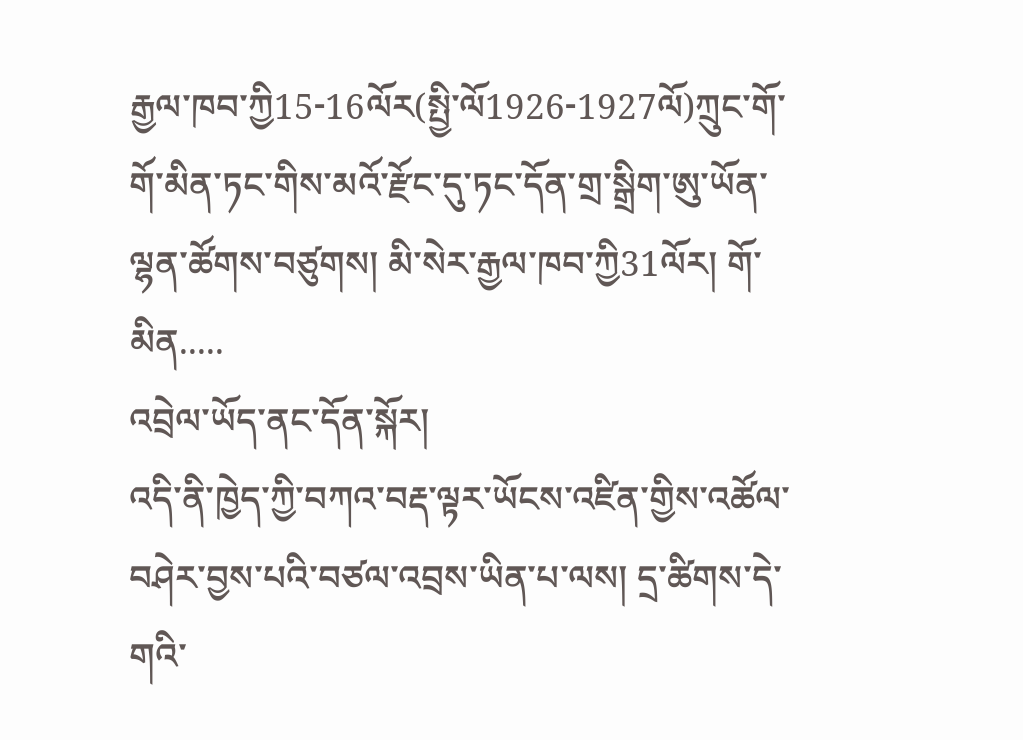རྒྱལ་ཁབ་ཀྱི15-16ལོར(སྤྱི་ལོ1926-1927ལོ)ཀྲུང་གོ་གོ་མིན་ཏང་གིས་མའོ་རྫོང་དུ་ཏང་དོན་གྲ་སྒྲིག་ཨུ་ཡོན་ལྷན་ཚོགས་བཙུགས། མི་སེར་རྒྱལ་ཁབ་ཀྱི31ལོར། གོ་མིན.....
འབྲེལ་ཡོད་ནང་དོན་སྐོར།
འདི་ནི་ཁྱེད་ཀྱི་བཀའ་བརྡ་ལྟར་ཡོངས་འཛིན་གྱིས་འཚོལ་བཤེར་བྱས་པའི་བཙལ་འབྲས་ཡིན་པ་ལས། དྲ་ཚིགས་དེ་གའི་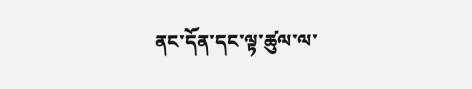ནང་དོན་དང་ལྟ་ཚུལ་ལ་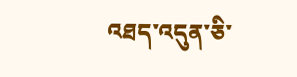འཐད་འདུན་ཅི་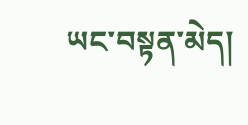ཡང་བསྟན་མེད།